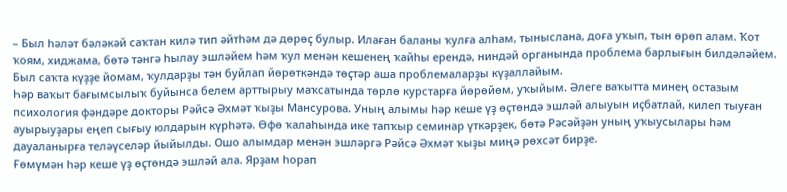– Был һәләт бәләкәй саҡтан килә тип әйтһәм дә дөрөҫ булыр. Илаған баланы ҡулға алһам, тыныслана, доға уҡып, тын өрөп алам. Ҡот ҡоям, хиджама, бөтә тәнгә һылау эшләйем һәм ҡул менән кешенең ҡайһы ерендә, ниндәй органында проблема барлығын билдәләйем. Был саҡта күҙҙе йомам, ҡулдарҙы тән буйлап йөрөткәндә төҫтәр аша проблемаларҙы күҙаллайым.
Һәр ваҡыт бағымсылыҡ буйынса белем арттырыу маҡсатында төрлө курстарға йөрөйөм, уҡыйым. Әлеге ваҡытта минең остазым психология фәндәре докторы Рәйсә Әхмәт ҡыҙы Мансурова. Уның алымы һәр кеше үҙ өҫтөндә эшләй алыуын иҫбатлай, килеп тыуған ауырыуҙары еңеп сығыу юлдарын күрһәтә. Өфө ҡалаһында ике тапҡыр семинар үткәрҙек, бөтә Рәсәйҙән уның уҡыусылары һәм дауаланырға теләүселәр йыйылды. Ошо алымдар менән эшләргә Рәйсә Әхмәт ҡыҙы миңә рөхсәт бирҙе.
Ғөмүмән һәр кеше үҙ өҫтөндә эшләй ала. Ярҙам һорап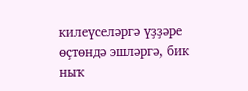килеүселәргә үҙҙәре өҫтөндә эшләргә, бик ныҡ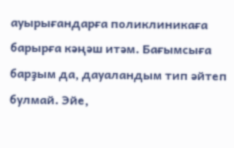ауырығандарға поликлиникаға барырға кәңәш итәм. Бағымсыға барҙым да, дауаландым тип әйтеп булмай. Эйе,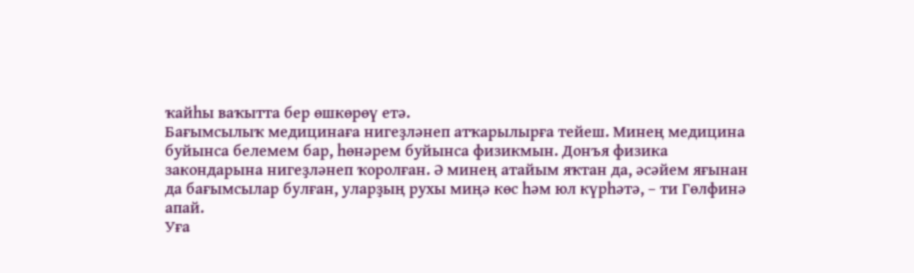ҡайһы ваҡытта бер өшкөрөү етә.
Бағымсылыҡ медицинаға нигеҙләнеп атҡарылырға тейеш. Минең медицина буйынса белемем бар, һөнәрем буйынса физикмын. Донъя физика закондарына нигеҙләнеп ҡоролған. Ә минең атайым яҡтан да, әсәйем яғынан да бағымсылар булған, уларҙың рухы миңә көс һәм юл күрһәтә, – ти Гөлфинә апай.
Уға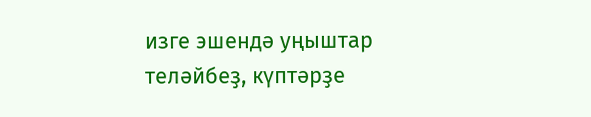изге эшендә уңыштар теләйбеҙ, күптәрҙе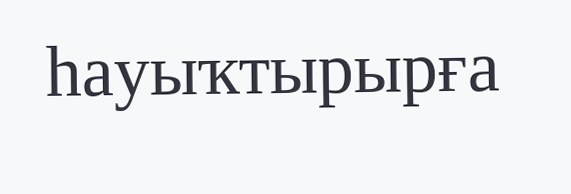һауыҡтырырға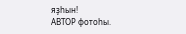яҙһын!
АВТОР фотоһы.